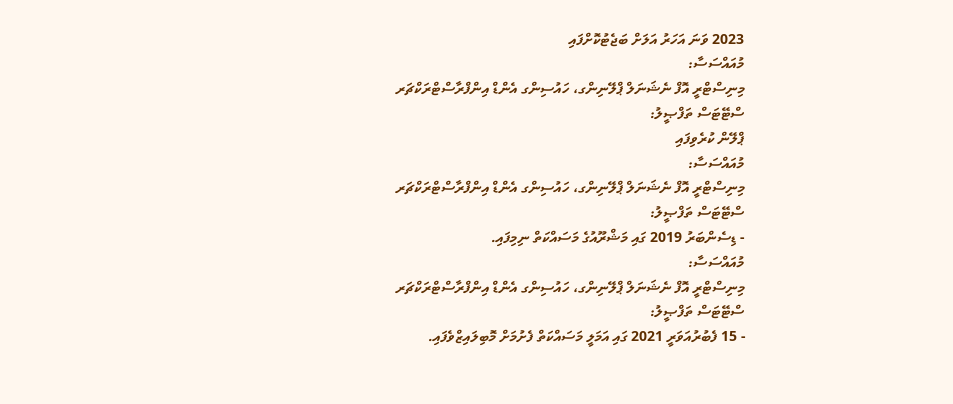2023 ވަނަ އަހަރު އަލަށް ބަޖެޓުކޮށްފައި
މުއައްސަސާ:
މިނިސްޓްރީ އޮފް ނެޝަނަލް ޕްލޭނިންގ، ހައުސިންގ އެންޑް އިންފްރާސްޓްރަކްޗަރ
ސްޓޭޓަސް ތަފްޞީލު:
ޕްލޭން ކުރެވިފައި
މުއައްސަސާ:
މިނިސްޓްރީ އޮފް ނެޝަނަލް ޕްލޭނިންގ، ހައުސިންގ އެންޑް އިންފްރާސްޓްރަކްޗަރ
ސްޓޭޓަސް ތަފްޞީލު:
- ޑިސެންބަރު 2019 ގައި މަޝްރޫއުގެ މަސައްކަތް ނިމިފައި.
މުއައްސަސާ:
މިނިސްޓްރީ އޮފް ނެޝަނަލް ޕްލޭނިންގ، ހައުސިންގ އެންޑް އިންފްރާސްޓްރަކްޗަރ
ސްޓޭޓަސް ތަފްޞީލު:
- 15 ފެބުރުއަވަރީ 2021 ގައި އަމަލީ މަސައްކަތް ފެށުމަށް މޮބިލައިޒްވެފައި.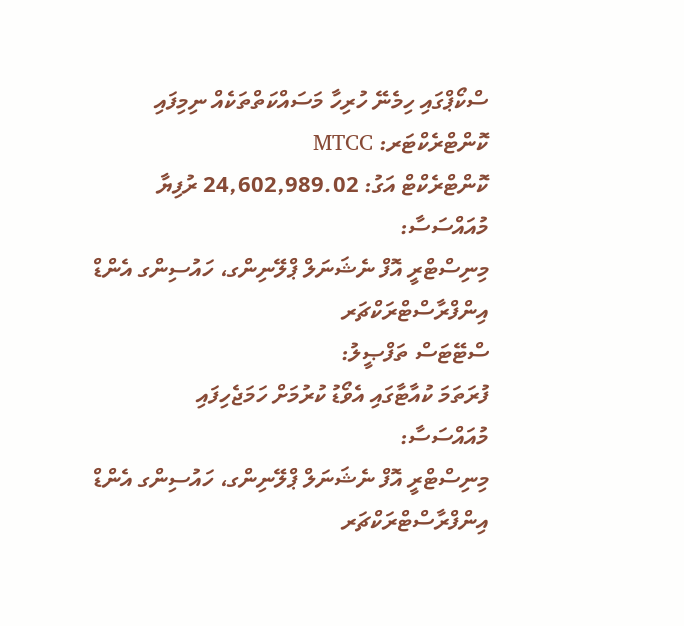ސްކޯޕްގައި ހިމެނޭ ހުރިހާ މަސައްކަތްތަކެއް ނިމިފައި
ކޮންޓްރެކްޓަރ: MTCC
ކޮންޓްރެކްޓް އަގު: 24,602,989.02 ރުފިޔާ
މުއައްސަސާ:
މިނިސްޓްރީ އޮފް ނެޝަނަލް ޕްލޭނިންގ، ހައުސިންގ އެންޑް އިންފްރާސްޓްރަކްޗަރ
ސްޓޭޓަސް ތަފްޞީލު:
ފުރަތަމަ ކުއާޓާގައި އެވޯޑު ކުރުމަށް ހަމަޖެހިފައި
މުއައްސަސާ:
މިނިސްޓްރީ އޮފް ނެޝަނަލް ޕްލޭނިންގ، ހައުސިންގ އެންޑް އިންފްރާސްޓްރަކްޗަރ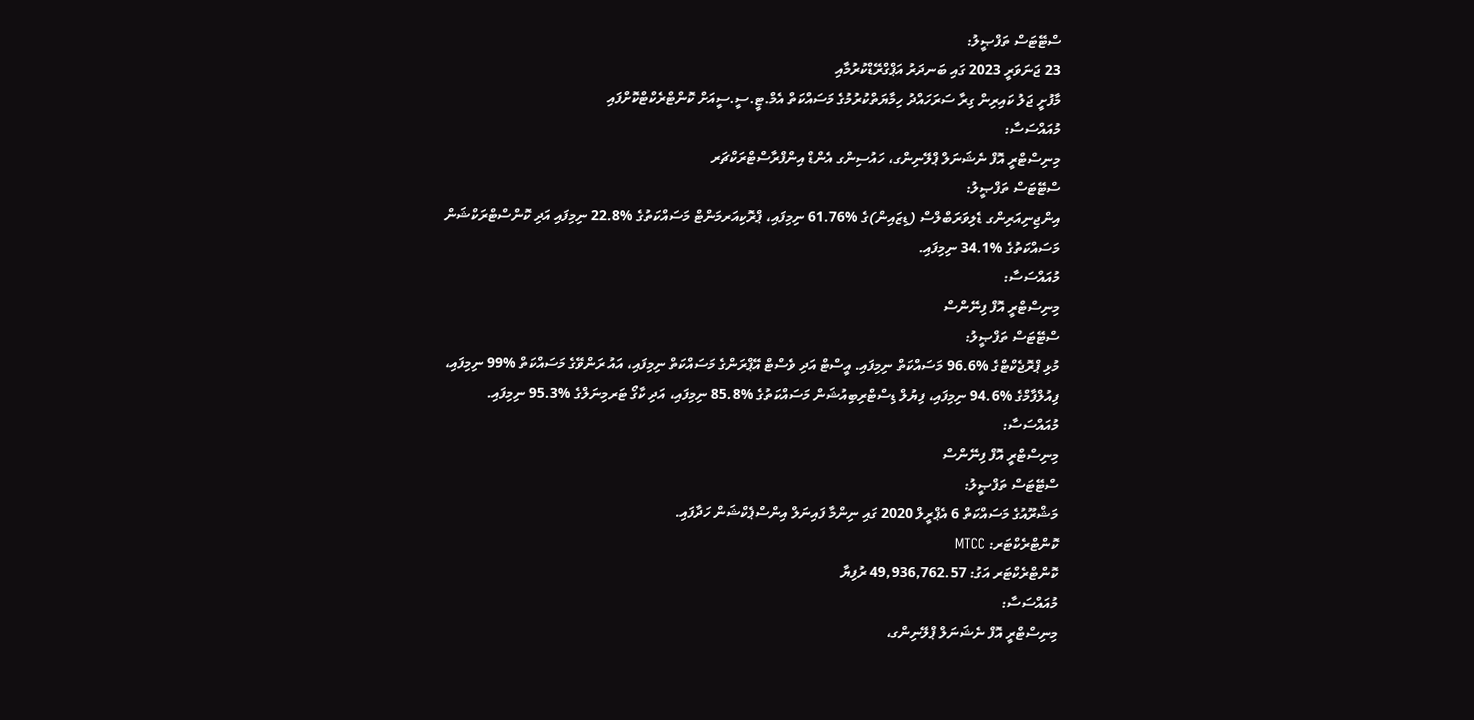ސްޓޭޓަސް ތަފްޞީލު:
23 ޖަނަވަރީ 2023 ގައި ބަނދަރު އަޕްގްރޭޑްކުރުމާއި
މާފުށީ ޖަލު ކައިރިން ގިރާ ސަރަހައްދު ހިމާޔަތްކުރުމުގެ މަސައްކަތް އެމް.ޓީ.ސީ.ސީއަށް ކޮންޓްރެކްޓްކޮށްފައި
މުއައްސަސާ:
މިނިސްޓްރީ އޮފް ނެޝަނަލް ޕްލޭނިންގ، ހައުސިންގ އެންޑް އިންފްރާސްޓްރަކްޗަރ
ސްޓޭޓަސް ތަފްޞީލު:
އިންޖިނިއަރިންގ ޑެލިވަރަބްލްސް (ޑިޒައިން)ގެ %61.76 ނިމިފައި، ޕްރޮކިއަރމަންޓް މަސައްކަތުގެ %22.8 ނިމިފައި އަދި ކޮންސްޓްރަކްޝަން މަސައްކަތުގެ %34.1 ނިމިފައި.
މުއައްސަސާ:
މިނިސްޓްރީ އޮފް ފިނޭންސް
ސްޓޭޓަސް ތަފްޞީލު:
މުޅި ޕްރޮޖެކްޓްގެ %96.6 މަސައްކަތް ނިމިފައި. އީސްޓް އަދި ވެސްޓް އޭޕްރަންގެ މަސައްކަތް ނިމިފައި، އައު ރަންވޭގެ މަސައްކަތް %99 ނިމިފައި، ފިއުލްފާމްގެ %94.6 ނިމިފައި، ފިޔުލް ޑިސްޓްރިބިއުޝަން މަސައްކަތުގެ %85.8 ނިމިފައި، އަދި ކާގޯ ޓަރމިނަލްގެ %95.3 ނިމިފައި.
މުއައްސަސާ:
މިނިސްޓްރީ އޮފް ފިނޭންސް
ސްޓޭޓަސް ތަފްޞީލު:
މަޝްރޫއުގެ މަސައްކަތް 6 އެޕްރީލް 2020 ގައި ނިންމާ ފައިނަލް އިންސްޕެކްޝަން ހަދާފައި.
ކޮންޓްރެކްޓަރ: MTCC
ކޮންޓްރެކްޓަރ އަގު: 49,936,762.57 ރުފިޔާ
މުއައްސަސާ:
މިނިސްޓްރީ އޮފް ނެޝަނަލް ޕްލޭނިންގ،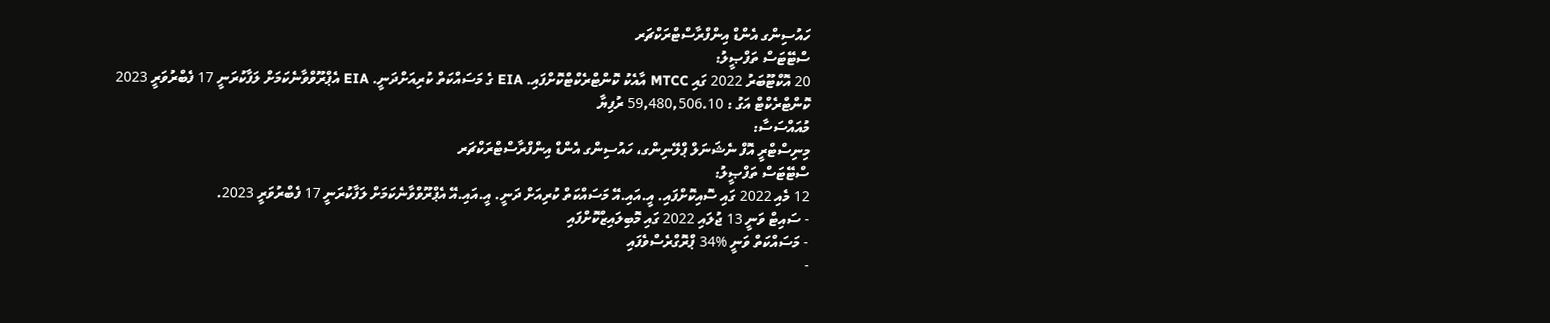ހައުސިންގ އެންޑް އިންފްރާސްޓްރަކްޗަރ
ސްޓޭޓަސް ތަފްޞީލު:
20 އޮކްޓޫބަރު 2022 ގައި MTCC އާއެކު ކޮންޓްރެކްޓްކޮށްފައި. EIA ގެ މަސައްކަތް ކުރިއަށްދަނީ. EIA އެޕްރޫވްވާނެކަމަށް ލަފާކުރަނީ 17 ފެބްރުވަރީ 2023
ކޮންޓްރެކްޓް އަގު : 59,480,506.10 ރުފިޔާ
މުއައްސަސާ:
މިނިސްޓްރީ އޮފް ނެޝަނަލް ޕްލޭނިންގ، ހައުސިންގ އެންޑް އިންފްރާސްޓްރަކްޗަރ
ސްޓޭޓަސް ތަފްޞީލު:
12 މެއި 2022 ގައި ސޮއިކޮށްފައި. އީ.އައި.އޭ މަސައްކަތް ކުރިއަށް ދަނީ. އީ.އައި.އޭ އެޕްރޫވްވާނެކަމަށް ލަފާކުރަނީ 17 ފެބްރުވަރީ 2023.
- ސައިޓް ވަނީ 13 ޖުލައި 2022 ގައި މޮބިލައިޒްކޮށްފައި
- މަސައްކަތް ވަނީ %34 ޕްރޮގްރެސްވެފައި
-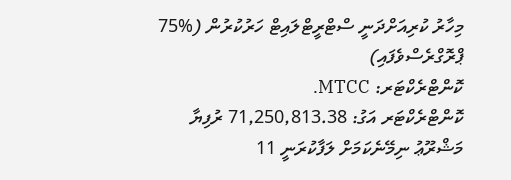މިހާރު ކުރިއަށްދަނީ ސްޓްރީޓްލައިޓް ހަރުކުރުން (%75 ޕްރޮގްރެސްވެފައި)
ކޮންޓްރެކްޓަރ: MTCC.
ކޮންޓްރެކްޓަރ އަގު: 71,250,813.38 ރުފިޔާ
މަޝްރޫޢު ނިމޭނެކަމަށް ލަފާކުރަނީ 11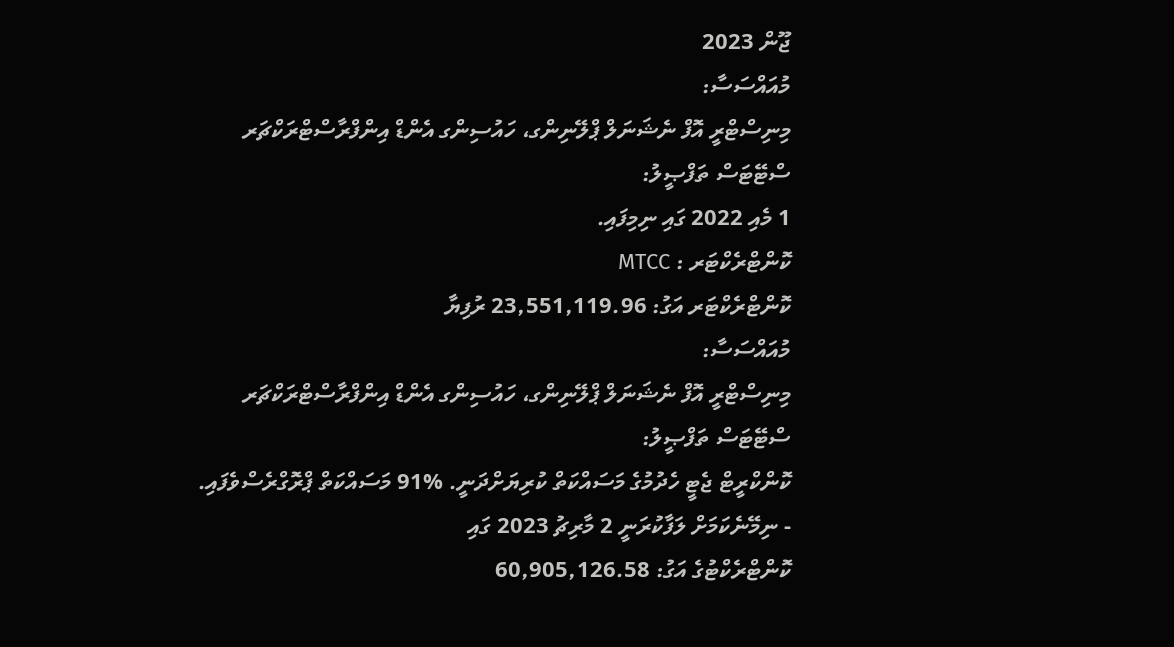ޖޫން 2023
މުއައްސަސާ:
މިނިސްޓްރީ އޮފް ނެޝަނަލް ޕްލޭނިންގ، ހައުސިންގ އެންޑް އިންފްރާސްޓްރަކްޗަރ
ސްޓޭޓަސް ތަފްޞީލު:
1 މެއި 2022 ގައި ނިމިފައި.
ކޮންޓްރެކްޓަރ : MTCC
ކޮންޓްރެކްޓަރ އަގު: 23,551,119.96 ރުފިޔާ
މުއައްސަސާ:
މިނިސްޓްރީ އޮފް ނެޝަނަލް ޕްލޭނިންގ، ހައުސިންގ އެންޑް އިންފްރާސްޓްރަކްޗަރ
ސްޓޭޓަސް ތަފްޞީލު:
ކޮންކްރީޓް ޖެޓީ ހެދުމުގެ މަސައްކަތް ކުރިޔަށްދަނީ. %91 މަސައްކަތް ޕްރޮގްރެސްވެފައި.
- ނިމޭނެކަމަށް ލަފާކުރަނީ 2 މާރިޗު 2023 ގައި
ކޮންޓްރެކްޓުގެ އަގު: 60,905,126.58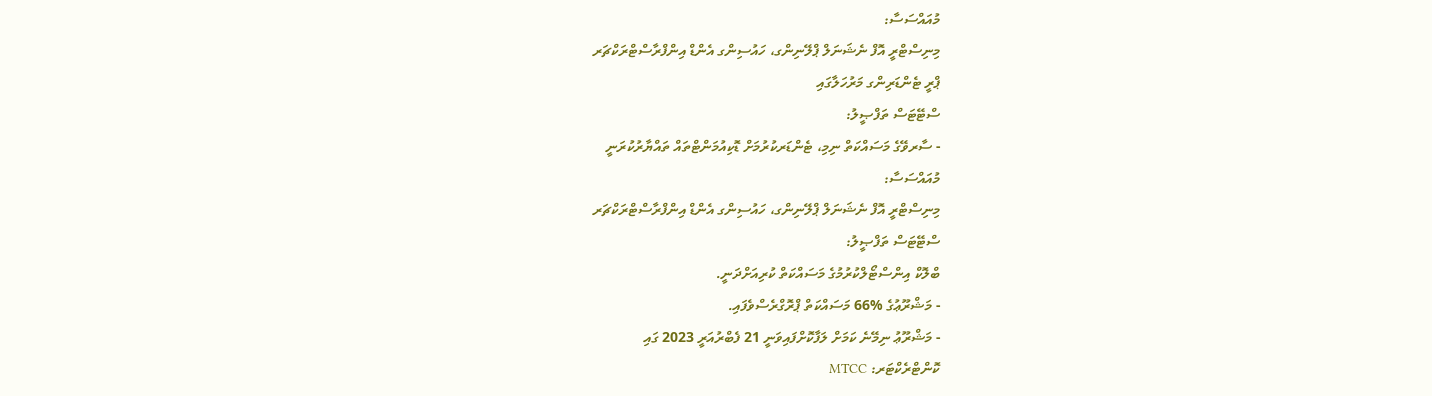މުއައްސަސާ:
މިނިސްޓްރީ އޮފް ނެޝަނަލް ޕްލޭނިންގ، ހައުސިންގ އެންޑް އިންފްރާސްޓްރަކްޗަރ
ޕްރީ ޓެންޑަރިންގ މަރުހަލާގައި
ސްޓޭޓަސް ތަފްޞީލު:
- ސާރވޭގެ މަސައްކަތް ނިމި، ޓެންޑަރކުރުމަށް ޑޮކިއުމަންޓްތައް ތައްޔާރުކުރަނީ
މުއައްސަސާ:
މިނިސްޓްރީ އޮފް ނެޝަނަލް ޕްލޭނިންގ، ހައުސިންގ އެންޑް އިންފްރާސްޓްރަކްޗަރ
ސްޓޭޓަސް ތަފްޞީލު:
ބްލޮކް އިންސްޓޯލްކުރުމުގެ މަސައްކަތް ކުރިއަށްދަނީ.
- މަޝްރޫޢުގެ %66 މަސައްކަތް ޕްރޮގްރެސްވެފައި.
- މަޝްރޫޢު ނިމޭނެ ކަމަށް ލަފާކޮށްފައިވަނީ 21 ފެބްރުއަރީ 2023 ގައި
ކޮންޓްރެކްޓަރ: MTCC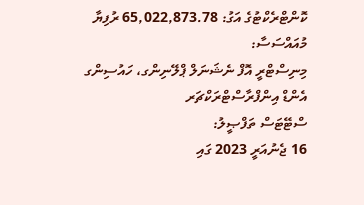ކޮންޓްރެކްޓުގެ އަގު: 65,022,873.78 ރުފިޔާ
މުއައްސަސާ:
މިނިސްޓްރީ އޮފް ނެޝަނަލް ޕްލޭނިންގ، ހައުސިންގ އެންޑް އިންފްރާސްޓްރަކްޗަރ
ސްޓޭޓަސް ތަފްޞީލު:
16 ޖެނުއަރީ 2023 ގައި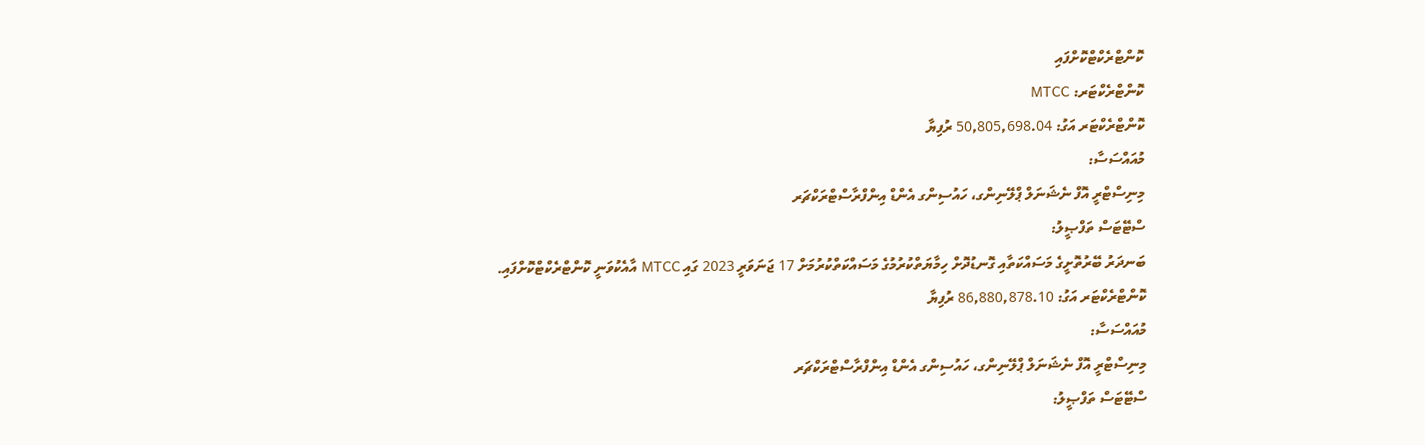ކޮންޓްރެކްޓްކޮށްފައި
ކޮންޓްރެކްޓަރ: MTCC
ކޮންޓްރެކްޓަރ އަގު: 50,805,698.04 ރުފިޔާ
މުއައްސަސާ:
މިނިސްޓްރީ އޮފް ނެޝަނަލް ޕްލޭނިންގ، ހައުސިންގ އެންޑް އިންފްރާސްޓްރަކްޗަރ
ސްޓޭޓަސް ތަފްޞީލު:
ބަނދަރު ބޭރުތޮށީގެ މަސައްކަތާއި ގޮނޑުދޮށް ހިމާޔަތްކުރުމުގެ މަސައްކަތްކުރުމަށް 17 ޖަނަވަރީ 2023 ގައި MTCC އާއެކުވަނީ ކޮންޓްރެކްޓްކޮށްފައި.
ކޮންޓްރެކްޓަރ އަގު: 86,880,878.10 ރުފިޔާ
މުއައްސަސާ:
މިނިސްޓްރީ އޮފް ނެޝަނަލް ޕްލޭނިންގ، ހައުސިންގ އެންޑް އިންފްރާސްޓްރަކްޗަރ
ސްޓޭޓަސް ތަފްޞީލު: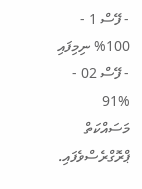- ފޭސް 1 - 100% ނިމިފައި
- ފޭސް 02 - %91 މަސައްކަތް ޕްރޮގްރެސްވެފައި.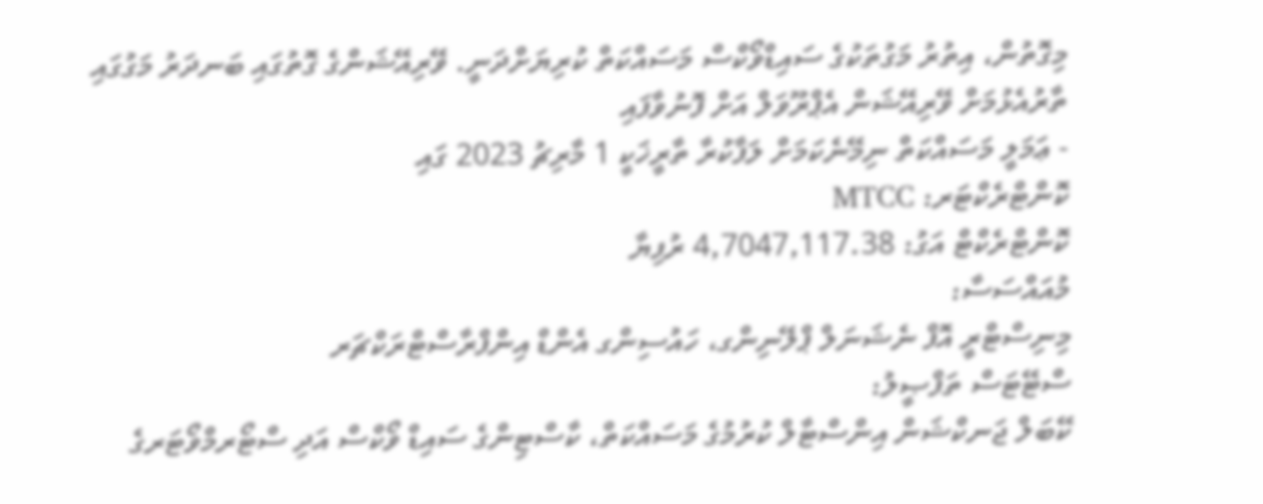މިގޮތުން، އިތުރު މަގުތަކުގެ ސައިޑްވޯކްސް މަސައްކަތް ކުރިޔަށްދަނީ. ވޭރިއޭޝަންގެ ގޮތުގައި ބަނދަރު މަގުގައި ތާރުއެޅުމަށް ވޭރިއޭޝަން އެޕްރޫވަލް އަށް ފޮނުވާފައި
- ޢަމަލީ މަސައްކަތް ނިމޭނެކަމަށް ލަފާކުރާ ތާރީޚަކީ 1 މާރިޗު 2023 ގައި
ކޮންޓްރެކްޓަރ: MTCC
ކޮންޓްރެކްޓް އަގު: 4,7047,117.38 ރުފިޔާ
މުއައްސަސާ:
މިނިސްޓްރީ އޮފް ނެޝަނަލް ޕްލޭނިންގ، ހައުސިންގ އެންޑް އިންފްރާސްޓްރަކްޗަރ
ސްޓޭޓަސް ތަފްޞީލު:
ކޭބަލް ޖަނކްޝަން އިންސްޓާލް ކުރުމުގެ މަސައްކަތް، ކާސްޓިންގެ ސައިޑް ވޯކްސް އަދި ސްޓޯރމްވޯޓަރގެ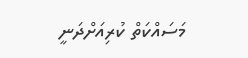މަސައްކަތް ކުރިއަށްދަނީ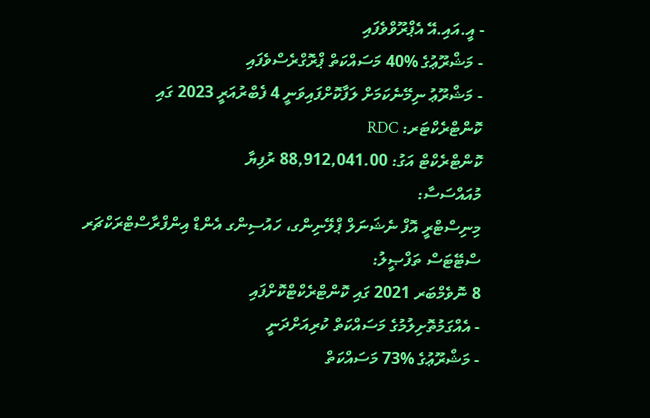- އީ.އައި.އޭ އެޕްރޫވްވެފައި
- މަޝްރޫޢުގެ %40 މަސައްކަތް ޕްރޮގްރެސްވެފައި
- މަޝްރޫޢު ނިމޭނެކަމަށް ލަފާކޮށްފައިވަނީ 4 ފެބްރުއަރީ 2023 ގައި
ކޮންޓްރެކްޓަރ: RDC
ކޮންޓްރެކްޓް އަގު: 88,912,041.00 ރުފިޔާ
މުއައްސަސާ:
މިނިސްޓްރީ އޮފް ނެޝަނަލް ޕްލޭނިންގ، ހައުސިންގ އެންޑް އިންފްރާސްޓްރަކްޗަރ
ސްޓޭޓަސް ތަފްޞީލު:
8 ނޮވެމްބަރ 2021 ގައި ކޮންޓްރެކްޓްކޮށްފައި
- އެއްގަމުތޮށިލުމުގެ މަސައްކަތް ކުރިއަށްދަނީ
- މަޝްރޫޢުގެ %73 މަސައްކަތް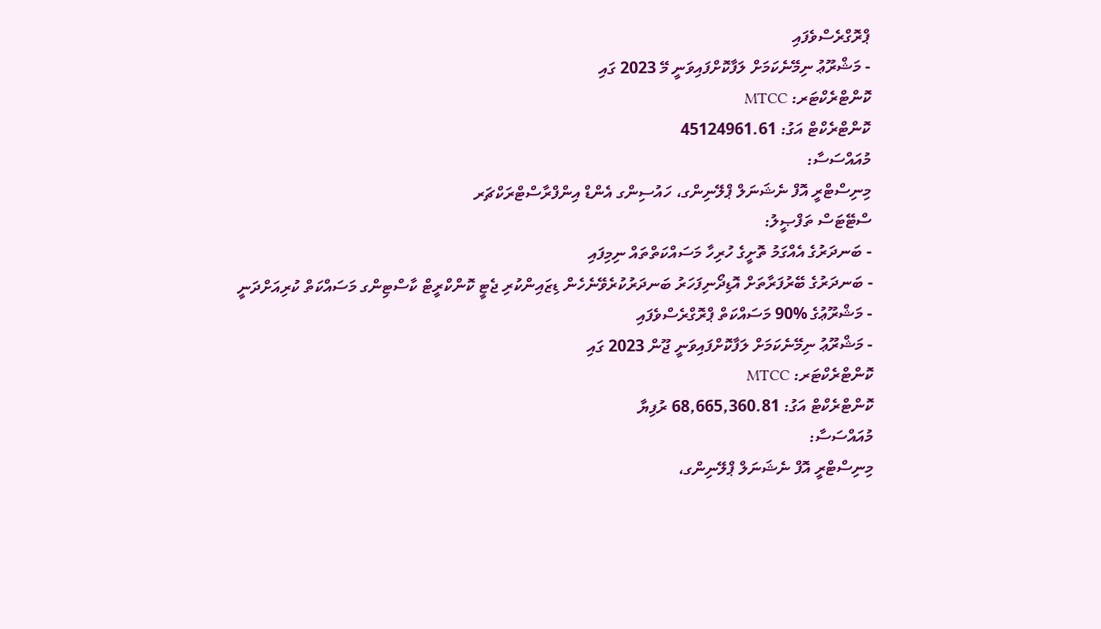ޕްރޮގްރެސްވެފައި
- މަޝްރޫޢު ނިމޭނެކަމަށް ލަފާކޮށްފައިވަނީ މޭ 2023 ގައި
ކޮންޓްރެކްޓަރ: MTCC
ކޮންޓްރެކްޓް އަގު: 45124961.61
މުއައްސަސާ:
މިނިސްޓްރީ އޮފް ނެޝަނަލް ޕްލޭނިންގ، ހައުސިންގ އެންޑް އިންފްރާސްޓްރަކްޗަރ
ސްޓޭޓަސް ތަފްޞީލު:
- ބަނދަރުގެ އެއްގަމު ތޮށީގެ ހުރިހާ މަސައްކަތްތައް ނިމިފައި
- ބަނދަރުގެ ބޭރުފަރާތަށް އޮޑިދޯނިފަހަރު ބަނދަރުކުރެވޭނެހެން ޑިޒައިންކުރި ޖެޓީ ކޮންކްރީޓް ކާސްޓިންގ މަސައްކަތް ކުރިއަށްދަނީ
- މަޝްރޫޢުގެ %90 މަސައްކަތް ޕްރޮގްރެސްވެފައި
- މަޝްރޫޢު ނިމޭނެކަމަށް ލަފާކޮށްފައިވަނީ ޖޫން 2023 ގައި
ކޮންޓްރެކްޓަރ: MTCC
ކޮންޓްރެކްޓް އަގު: 68,665,360.81 ރުފިޔާ
މުއައްސަސާ:
މިނިސްޓްރީ އޮފް ނެޝަނަލް ޕްލޭނިންގ،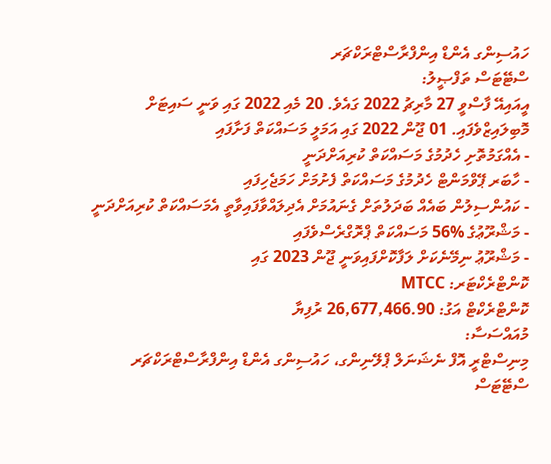ހައުސިންގ އެންޑް އިންފްރާސްޓްރަކްޗަރ
ސްޓޭޓަސް ތަފްޞީލު:
އީއައިއޭ ފާސްވީ 27 މާރިޗު 2022 ގައެވެ. 20 މެއި 2022 ގައި ވަނީ ސައިޓަށް މޮބިލައިޒްވެފައި. 01 ޖޫން 2022 ގައި އަމަލީ މަސައްކަތް ފަށާފައި
- އެއްގަމުތޮށި ހެދުމުގެ މަސައްކަތް ކުރިއަށްދަނީ
- ހާބަރ ޕޭވްމަންޓް ހެދުމުގެ މަސައްކަތް ފެށުމަށް ހަމަޖެހިފައި
- ކައުންސިލުން ބައެއް ބަދަލުތަށް ގެނައުމަށް އެދިލައްވާފައިވާތީ އެމަސައްކަތް ކުރިއަށްދަނީ
- މަޝްރޫޢުގެ %56 މަސައްކަތް ޕްރޮގްރެސްވެފައި
- މަޝްރޫޢު ނިމޭނެކަށް ލަފާކޮށްފައިވަނީ ޖޫން 2023 ގައި
ކޮންޓްރެކްޓަރ: MTCC
ކޮންޓްރެކްޓް އަގު: 26,677,466.90 ރުފިޔާ
މުއައްސަސާ:
މިނިސްޓްރީ އޮފް ނެޝަނަލް ޕްލޭނިންގ، ހައުސިންގ އެންޑް އިންފްރާސްޓްރަކްޗަރ
ސްޓޭޓަސް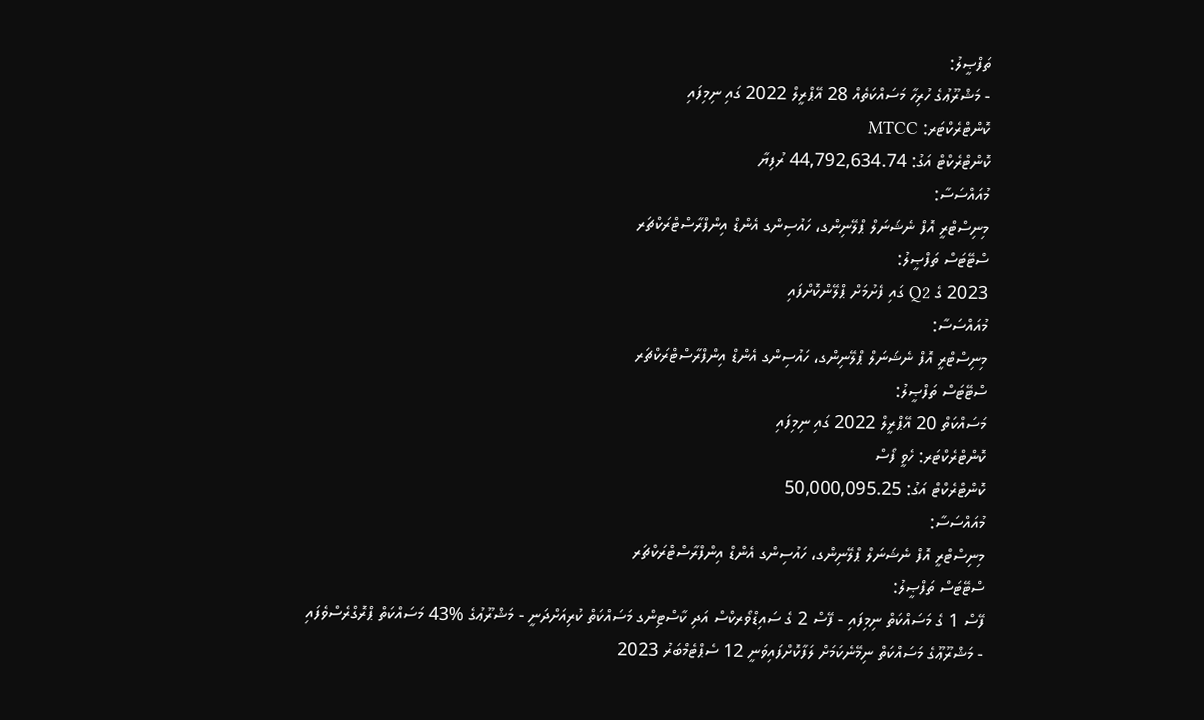ތަފްޞީލު:
- މަޝްރޫޢުގެ ހުރިހާ މަސައްކަތެއް 28 އޭޕްރީލް 2022 ގައި ނިމިފައި
ކޮންޓްރެކްޓަރ: MTCC
ކޮންޓްރެކްޓް އަގު: 44,792,634.74 ރުފިޔާ
މުއައްސަސާ:
މިނިސްޓްރީ އޮފް ނެޝަނަލް ޕްލޭނިންގ، ހައުސިންގ އެންޑް އިންފްރާސްޓްރަކްޗަރ
ސްޓޭޓަސް ތަފްޞީލު:
2023 ގެ Q2 ގައި ފެށުމަށް ޕްލޭންކޮށްފައި
މުއައްސަސާ:
މިނިސްޓްރީ އޮފް ނެޝަނަލް ޕްލޭނިންގ، ހައުސިންގ އެންޑް އިންފްރާސްޓްރަކްޗަރ
ސްޓޭޓަސް ތަފްޞީލު:
މަސައްކަތް 20 އޭޕްރީލް 2022 ގައި ނިމިފައި
ކޮންޓްރެކްޓަރ: ހެވީ ފޯސް
ކޮންޓްރެކްޓް އަގު: 50,000,095.25
މުއައްސަސާ:
މިނިސްޓްރީ އޮފް ނެޝަނަލް ޕްލޭނިންގ، ހައުސިންގ އެންޑް އިންފްރާސްޓްރަކްޗަރ
ސްޓޭޓަސް ތަފްޞީލު:
ފޭސް 1 ގެ މަސައްކަތް ނިމިފައި - ފޭސް 2 ގެ ސައިޑްވޯރކްސް އަދި ކާސްޓިންގ މަސައްކަތް ކުރިއަށްދަނީ - މަޝްރޫޢުގެ %43 މަސައްކަތް ޕްރޮގްރެސްވެފައި
- މަޝްރޫޢޫގެ މަސައްކަތް ނިމޭނެކަމަށް ލަފާކޮށްފައިވަނީ 12 ސެޕްޓެމްބަރު 2023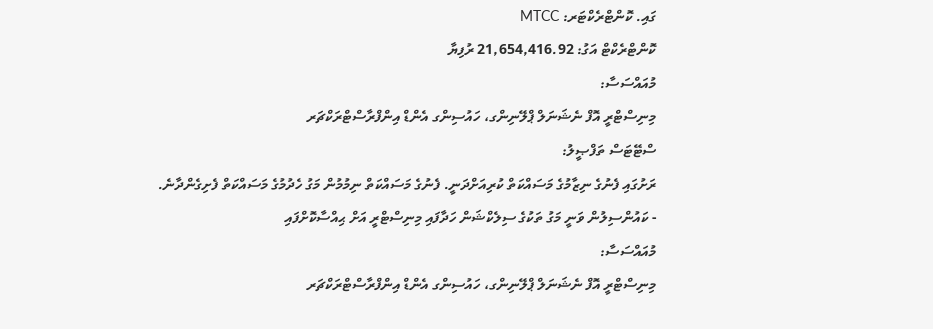ގައި. ކޮންޓްރެކްޓަރ: MTCC
ކޮންޓްރެކްޓް އަގު: 21,654,416.92 ރުފިޔާ
މުއައްސަސާ:
މިނިސްޓްރީ އޮފް ނެޝަނަލް ޕްލޭނިންގ، ހައުސިންގ އެންޑް އިންފްރާސްޓްރަކްޗަރ
ސްޓޭޓަސް ތަފްޞީލު:
ރަށުގައި ފެނުގެ ނިޒާމުގެ މަސައްކަތް ކުރިއަށްދަނީ. ފެނުގެ މަސައްކަތް ނިމުމުން މަގު ހެދުމުގެ މަސައްކަތް ފެށިގެންދާނެ.
- ކައުންސިލުން ވަނީ މަގު ތަކުގެ ސިލެކްޝަން ހަދާފައި މިނިސްޓްރީ އަށް ޙިއްސާކޮށްފައި
މުއައްސަސާ:
މިނިސްޓްރީ އޮފް ނެޝަނަލް ޕްލޭނިންގ، ހައުސިންގ އެންޑް އިންފްރާސްޓްރަކްޗަރ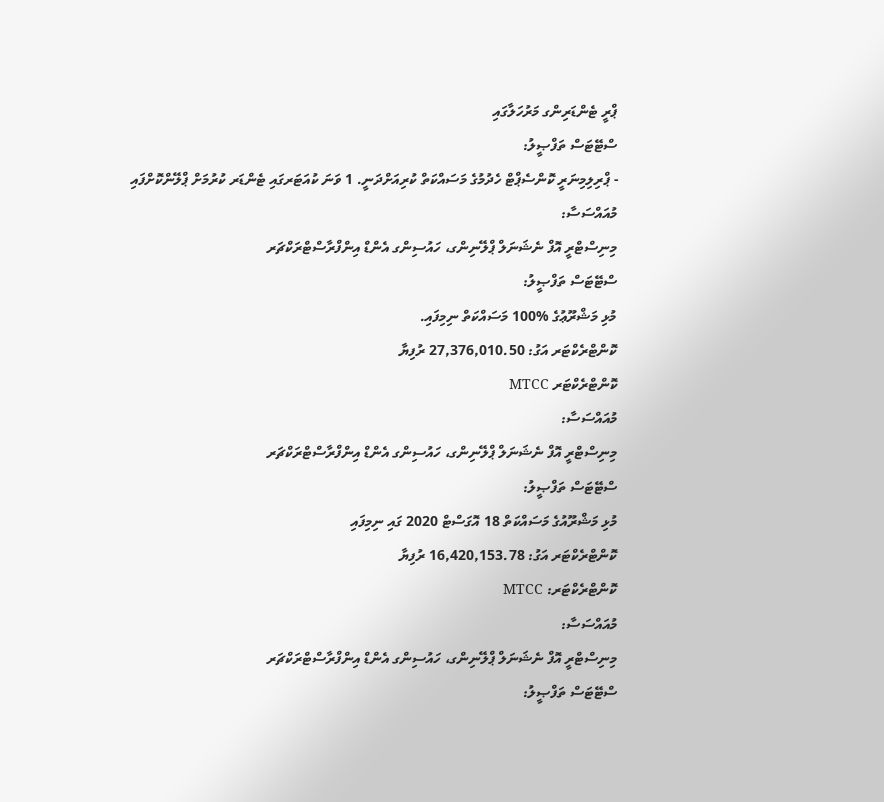ޕްރީ ޓެންޑަރިންގ މަރުހަލާގައި
ސްޓޭޓަސް ތަފްޞީލު:
- ޕްރިލިމިނަރީ ކޮންސެޕްޓް ހެދުމުގެ މަސައްކަތް ކުރިއަށްދަނީ. 1 ވަނަ ކުއަޓަރގައި ޓެންޑަރ ކުރުމަށް ޕްލޭންކޮށްފައި
މުއައްސަސާ:
މިނިސްޓްރީ އޮފް ނެޝަނަލް ޕްލޭނިންގ، ހައުސިންގ އެންޑް އިންފްރާސްޓްރަކްޗަރ
ސްޓޭޓަސް ތަފްޞީލު:
މުޅި މަޝްރޫޢުގެ %100 މަސައްކަތް ނިމިފައި.
ކޮންޓްރެކްޓަރ އަގު: 27,376,010.50 ރުފިޔާ
ކޮންޓްރެކްޓަރ MTCC
މުއައްސަސާ:
މިނިސްޓްރީ އޮފް ނެޝަނަލް ޕްލޭނިންގ، ހައުސިންގ އެންޑް އިންފްރާސްޓްރަކްޗަރ
ސްޓޭޓަސް ތަފްޞީލު:
މުޅި މަޝްރޫއުގެ މަސައްކަތް 18 އޮގަސްޓް 2020 ގައި ނިމިފައި
ކޮންޓްރެކްޓަރ އަގު: 16,420,153.78 ރުފިޔާ
ކޮންޓްރެކްޓަރ: MTCC
މުއައްސަސާ:
މިނިސްޓްރީ އޮފް ނެޝަނަލް ޕްލޭނިންގ، ހައުސިންގ އެންޑް އިންފްރާސްޓްރަކްޗަރ
ސްޓޭޓަސް ތަފްޞީލު: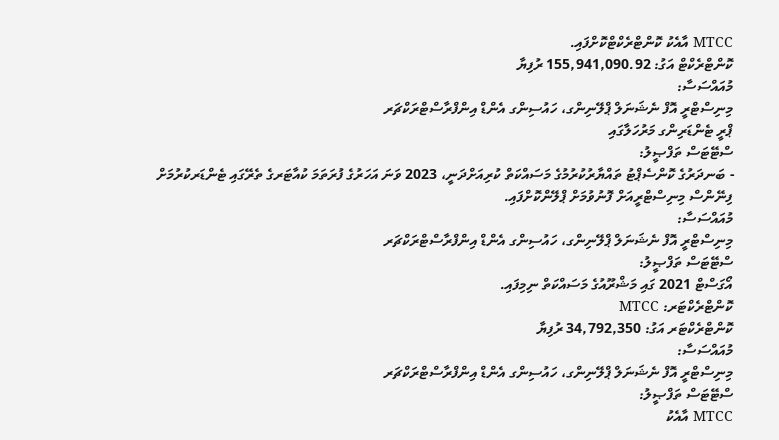MTCC އާއެކު ކޮންޓްރެކްޓްކޮށްފައި.
ކޮންޓްރެކްޓް އަގު: 155,941,090.92 ރުފިޔާ
މުއައްސަސާ:
މިނިސްޓްރީ އޮފް ނެޝަނަލް ޕްލޭނިންގ، ހައުސިންގ އެންޑް އިންފްރާސްޓްރަކްޗަރ
ޕްރީ ޓެންޑަރިންގ މަރުހަލާގައި
ސްޓޭޓަސް ތަފްޞީލު:
- ބަނދަރުގެ ކޮންސެޕްޓު ތައްޔާރުކުރުމުގެ މަސައްކަތް ކުރިއަށްދަނީ، 2023 ވަނަ އަހަރުގެ ފުރަތަމަ ކުއާޓަރގެ ތެރޭގައި ޓެންޑަރކުރުމަށް ފިނޭންސް މިނިސްޓްރީއަށް ފޮނުވުމަށް ޕްލޭންކޮށްފައި.
މުއައްސަސާ:
މިނިސްޓްރީ އޮފް ނެޝަނަލް ޕްލޭނިންގ، ހައުސިންގ އެންޑް އިންފްރާސްޓްރަކްޗަރ
ސްޓޭޓަސް ތަފްޞީލު:
އޯގަސްޓް 2021 ގައި މަޝްރޫއުގެ މަސައްކަތް ނިމިފައި.
ކޮންޓްރެކްޓަރ: MTCC
ކޮންޓްރެކްޓަރ އަގު: 34,792,350 ރުފިޔާ
މުއައްސަސާ:
މިނިސްޓްރީ އޮފް ނެޝަނަލް ޕްލޭނިންގ، ހައުސިންގ އެންޑް އިންފްރާސްޓްރަކްޗަރ
ސްޓޭޓަސް ތަފްޞީލު:
MTCC އާއެކު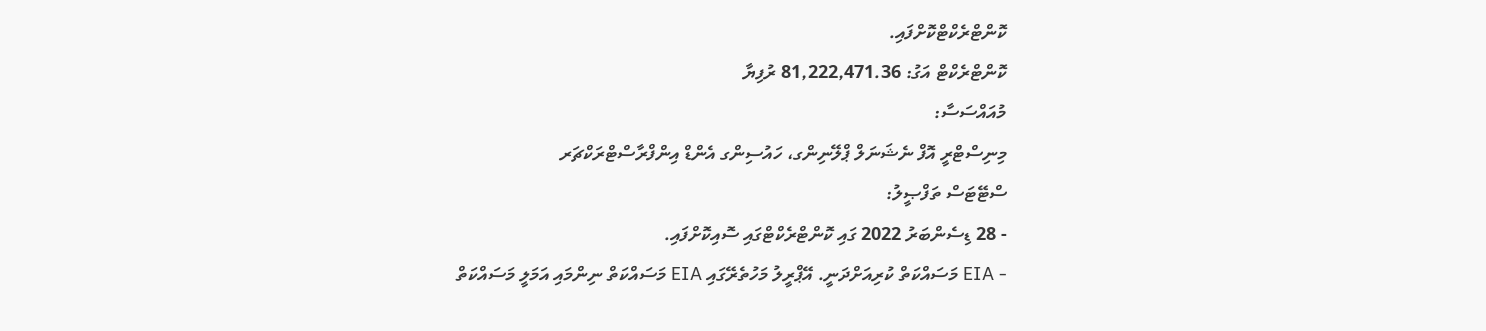ކޮންޓްރެކްޓްކޮށްފައި.
ކޮންޓްރެކްޓް އަގު: 81,222,471.36 ރުފިޔާ
މުއައްސަސާ:
މިނިސްޓްރީ އޮފް ނެޝަނަލް ޕްލޭނިންގ، ހައުސިންގ އެންޑް އިންފްރާސްޓްރަކްޗަރ
ސްޓޭޓަސް ތަފްޞީލު:
- 28 ޑިސެންބަރު 2022 ގައި ކޮންޓްރެކްޓްގައި ސޮއިކޮށްފައި.
- EIA މަސައްކަތް ކުރިއަށްދަނީ. އޭޕްރީލު މަހުތެރޭގައި EIA މަސައްކަތް ނިންމައި އަމަލީ މަސައްކަތް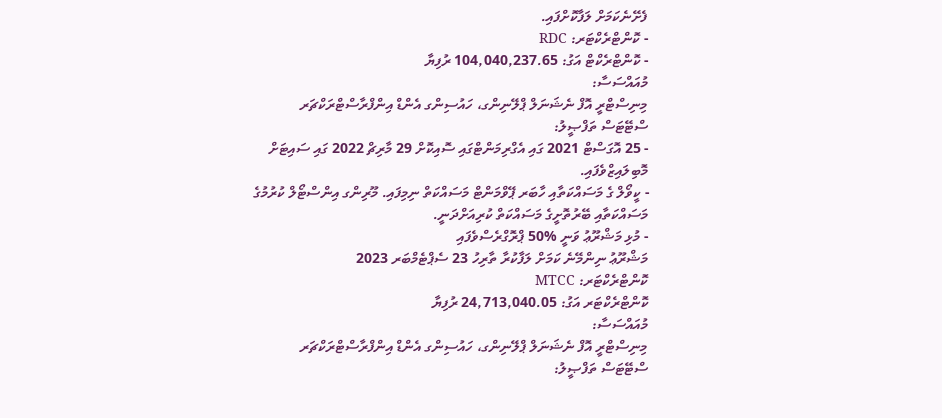ފެށޭނެކަމަށް ލަފާކޮށްފައި.
- ކޮންޓްރެކްޓަރ: RDC
- ކޮންޓްރެކްޓް އަގު: 104,040,237.65 ރުފިޔާ
މުއައްސަސާ:
މިނިސްޓްރީ އޮފް ނެޝަނަލް ޕްލޭނިންގ، ހައުސިންގ އެންޑް އިންފްރާސްޓްރަކްޗަރ
ސްޓޭޓަސް ތަފްޞީލު:
- 25 އޮގަސްޓް 2021 ގައި އެގްރިމަންޓްގައި ސޮއިކޮށް 29 މާރިޗް 2022 ގައި ސައިޓަށް މޮބިލައިޒްވެފައި.
- ކީވޯލް ގެ މަސައްކަތާއި ހާބަރ ޕޭވްމަންޓް މަސައްކަތް ނިމިފައި. މޫރިންގ އިންސްޓޯލް ކުރުމުގެ މަސައްކަތާއި ބޭރުތޮށީގެ މަސައްކަތް ކުރިއަށްދަނީ.
- މުޅި މަޝްރޫޢު ވަނީ %50 ޕްރޮގްރެސްވެފައި
މަޝްރޫޢު ނިންމޭނެ ކަމަށް ލަފާކުރާ ތާރިހު 23 ސެޕްޓެމްބަރ 2023
ކޮންޓްރެކްޓަރ: MTCC
ކޮންޓްރެކްޓަރ އަގު: 24,713,040.05 ރުފިޔާ
މުއައްސަސާ:
މިނިސްޓްރީ އޮފް ނެޝަނަލް ޕްލޭނިންގ، ހައުސިންގ އެންޑް އިންފްރާސްޓްރަކްޗަރ
ސްޓޭޓަސް ތަފްޞީލު: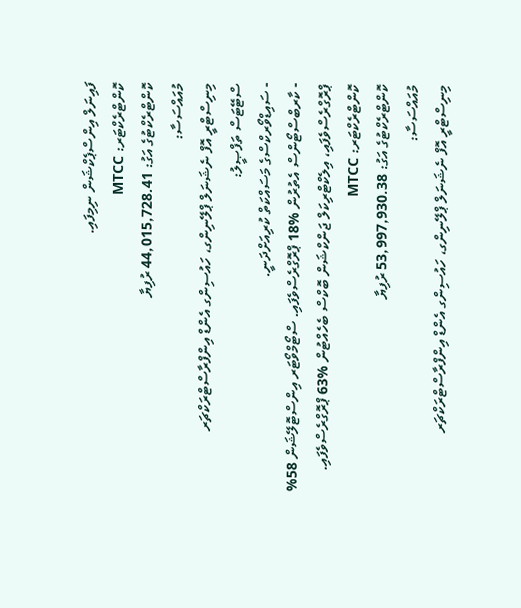ފައިނަލް އިންސްޕެކްޝަން ނިމިފައި.
ކޮންޓްރެކްޓަރ: MTCC
ކޮންޓްރެކްޓުގެ އަގު: 44,015,728.41 ރުފިޔާ
މުއައްސަސާ:
މިނިސްޓްރީ އޮފް ނެޝަނަލް ޕްލޭނިންގ، ހައުސިންގ އެންޑް އިންފްރާސްޓްރަކްޗަރ
ސްޓޭޓަސް ތަފްޞީލު:
- ސައިޑްވޯރކްސްގެ މަސައްކަތް ކުރިއަށްދަނީ.
- ކާރބްސްޓޯންސް އެތުރުން %18 ޕްރޮގްރެސްވެފައި. ސްޓޯމްވޯޓަރ އިންސްޓޮލޭޝަން 58% ޕްރޮގްރެސްވެފައި، އިލެކްޓްރިކަލް ޖަންކްޝަން ބޮކްސް ބެހެއްޓުން %63 ޕްރޮގްރެސްވެފައި.
ކޮންޓްރެކްޓަރ: MTCC
ކޮންޓްރެކްޓުގެ އަގު: 53,997,930.38 ރުފިޔާ
މުއައްސަސާ:
މިނިސްޓްރީ އޮފް ނެޝަނަލް ޕްލޭނިންގ، ހައުސިންގ އެންޑް އިންފްރާސްޓްރަކްޗަރ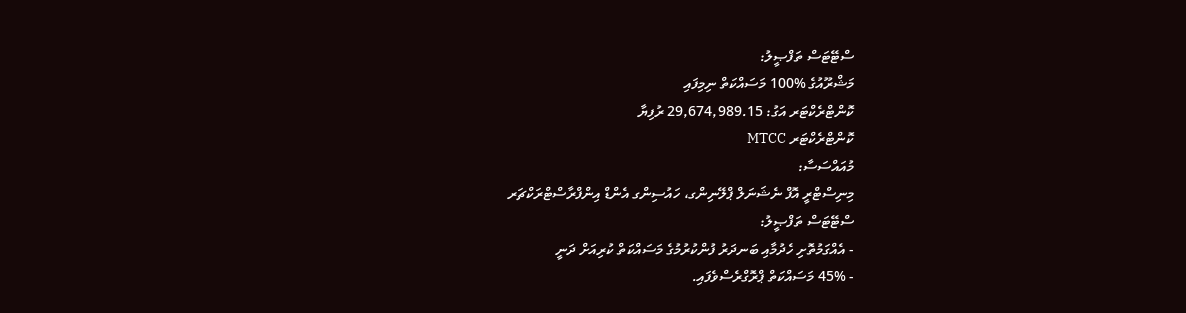ސްޓޭޓަސް ތަފްޞީލު:
މަޝްރޫއުގެ %100 މަސައްކަތް ނިމިފައި
ކޮންޓްރެކްޓަރ އަގު: 29,674,989.15 ރުފިޔާ
ކޮންޓްރެކްޓަރ MTCC
މުއައްސަސާ:
މިނިސްޓްރީ އޮފް ނެޝަނަލް ޕްލޭނިންގ، ހައުސިންގ އެންޑް އިންފްރާސްޓްރަކްޗަރ
ސްޓޭޓަސް ތަފްޞީލު:
- އެއްގަމުތޮށި ހެދުމާއި ބަނދަރު ފުންކުރުމުގެ މަސައްކަތް ކުރިއަށް ދަނީ
- 45% މަސައްކަތް ޕްރޮގްރެސްވެފައި.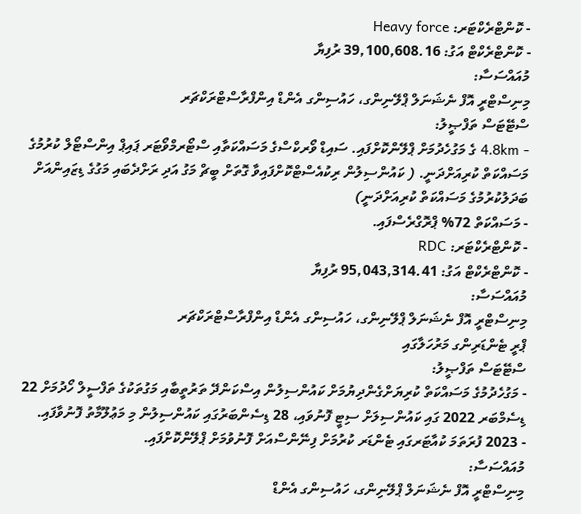- ކޮންޓްރެކްޓަރ: Heavy force
- ކޮންޓްރެކްޓް އަގު: 39,100,608.16 ރުފިޔާ
މުއައްސަސާ:
މިނިސްޓްރީ އޮފް ނެޝަނަލް ޕްލޭނިންގ، ހައުސިންގ އެންޑް އިންފްރާސްޓްރަކްޗަރ
ސްޓޭޓަސް ތަފްޞީލު:
- 4.8km ގެ މަގުހެދުމަށް ޕްލޭންކޮށްފައި. ސައިޑް ވޯރކްސްގެ މަސައްކަތާއި ސްޓޯރމްވޯޓަރ ޕައިޕް އިންސްޓޯލް ކުރުމުގެ މަސައްކަތް ކުރިއަށްދަނީ. ( ކައުންސިލުން ރިކުއެސްޓްކޮށްފައިވާ ގޮތަށް ބީޗް މަގު އަދި ރަށްދެބައި މަގުގެ ޑިޒައިންއަށް ބަދަލުކުރުމުގެ މަސައްކަތް ކުރިއަށްދަނީ)
- މަސައްކަތް 72% ޕްރޮގްރެސްފައި.
- ކޮންޓްރެކްޓަރ: RDC
- ކޮންޓްރެކްޓް އަގު: 95,043,314.41 ރުފިޔާ
މުއައްސަސާ:
މިނިސްޓްރީ އޮފް ނެޝަނަލް ޕްލޭނިންގ، ހައުސިންގ އެންޑް އިންފްރާސްޓްރަކްޗަރ
ޕްރީ ޓެންޑަރިންގ މަރުހަލާގައި
ސްޓޭޓަސް ތަފްޞީލު:
- މަގުހެދުމުގެ މަސައްކަތް ކުރިޔަށްގެންދިޔުމަށް ކައުންސިލުން އިސްކަންދޭ ތަރުތީބާއި މަގުތަކުގެ ތަފްސީލް ހޯދުމަށް 22 ޑިސެމްބަރ 2022 ގައި ކައުންސިލަށް ސިޓީ ފޮނުވައި، 28 ޑިސެންބަރުގައި ކައުންސިލުން މި މަޢުލޫމާތު ފޮނުވާފައި.
- 2023 ފުރަތަމަ ކުއާޓަރގައި ޓެންޑަރ ކުރުމަށް ފިނޭންސްއަށް ފޮނުވުމަށް ޕްލޭންކޮށްފައި.
މުއައްސަސާ:
މިނިސްޓްރީ އޮފް ނެޝަނަލް ޕްލޭނިންގ، ހައުސިންގ އެންޑް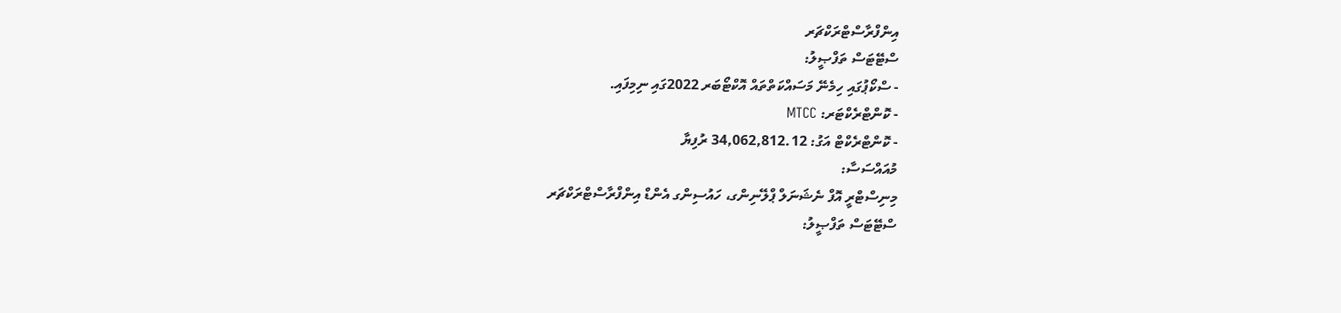އިންފްރާސްޓްރަކްޗަރ
ސްޓޭޓަސް ތަފްޞީލު:
- ސްކޯޕުގައި ހިމެނޭ މަސައްކަތްތައް އޮކްޓޯބަރ 2022ގައި ނިމިފައި.
- ކޮންޓްރެކްޓަރ: MTCC
- ކޮންޓްރެކްޓް އަގު: 34,062,812.12 ރުފިޔާ
މުއައްސަސާ:
މިނިސްޓްރީ އޮފް ނެޝަނަލް ޕްލޭނިންގ، ހައުސިންގ އެންޑް އިންފްރާސްޓްރަކްޗަރ
ސްޓޭޓަސް ތަފްޞީލު: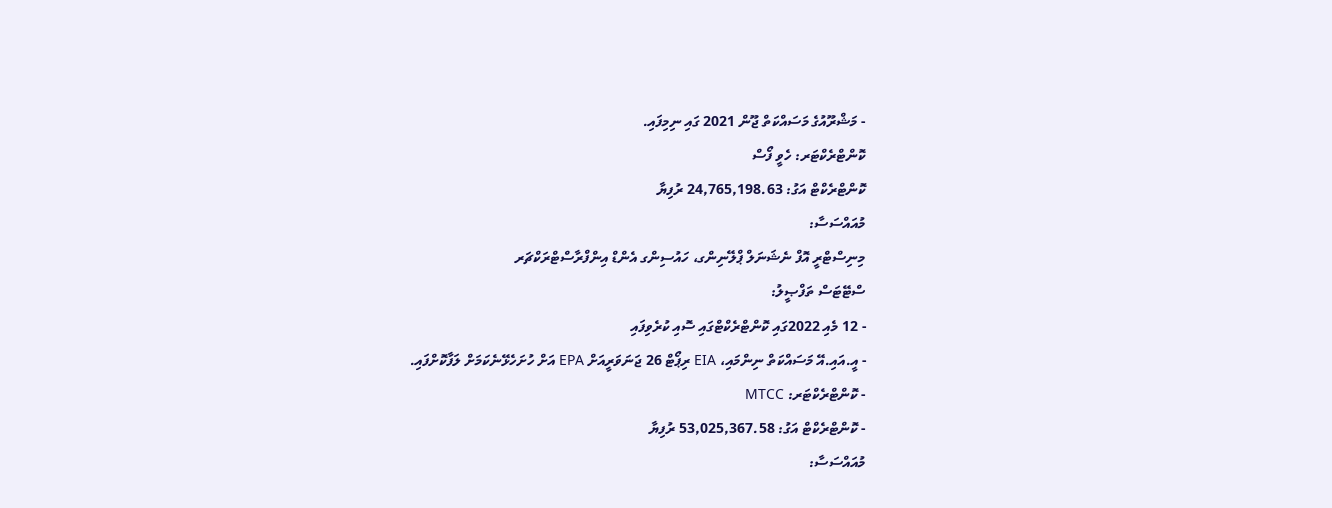- މަޝްރޫއުގެ މަސައްކަތް ޖޫން 2021 ގައި ނިމިފައި.
ކޮންޓްރެކްޓަރ: ހެވީ ފޯސް
ކޮންޓްރެކްޓް އަގު: 24,765,198.63 ރުފިޔާ
މުއައްސަސާ:
މިނިސްޓްރީ އޮފް ނެޝަނަލް ޕްލޭނިންގ، ހައުސިންގ އެންޑް އިންފްރާސްޓްރަކްޗަރ
ސްޓޭޓަސް ތަފްޞީލު:
- 12 މެއި 2022ގައި ކޮންޓްރެކްޓްގައި ސޮއި ކުރެވިފައި
- އީ.އައި.އޭ މަސައްކަތް ނިންމައި، EIA ރިޕޯޓް 26 ޖަނަވަރީއަށް EPA އަށް ހުށަހެޅޭނެކަމަށް ލަފާކޮށްފައި.
- ކޮންޓްރެކްޓަރ: MTCC
- ކޮންޓްރެކްޓް އަގު: 53,025,367.58 ރުފިޔާ
މުއައްސަސާ: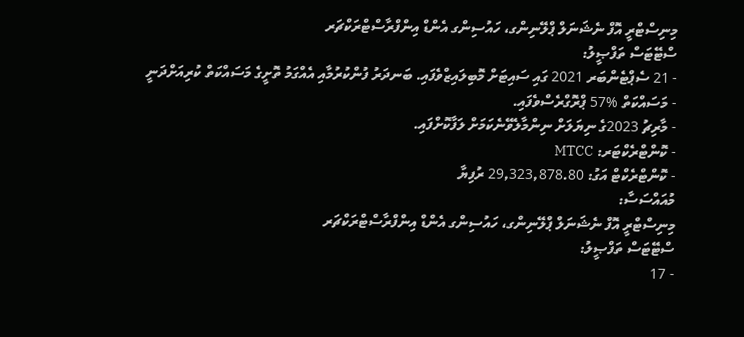މިނިސްޓްރީ އޮފް ނެޝަނަލް ޕްލޭނިންގ، ހައުސިންގ އެންޑް އިންފްރާސްޓްރަކްޗަރ
ސްޓޭޓަސް ތަފްޞީލު:
- 21 ސެޕްޓެންބަރ 2021 ގައި ސައިޓަށް މޮބިލައިޒްވެފައި. ބަނދަރު ފުންކުރުމާއި އެއްގަމު ތޮށީގެ މަސައްކަތް ކުރިއަށްދަނީ
- މަސައްކަތް %57 ޕްރޮގްރެސްވެފައި.
- މާރިޗު 2023ގެ ނިޔަލަށް ނިންމާލެވޭނެކަމަށް ލަފާކޮށްފައި.
- ކޮންޓްރެކްޓަރ: MTCC
- ކޮންޓްރެކްޓް އަގު: 29,323,878.80 ރުފިޔާ
މުއައްސަސާ:
މިނިސްޓްރީ އޮފް ނެޝަނަލް ޕްލޭނިންގ، ހައުސިންގ އެންޑް އިންފްރާސްޓްރަކްޗަރ
ސްޓޭޓަސް ތަފްޞީލު:
- 17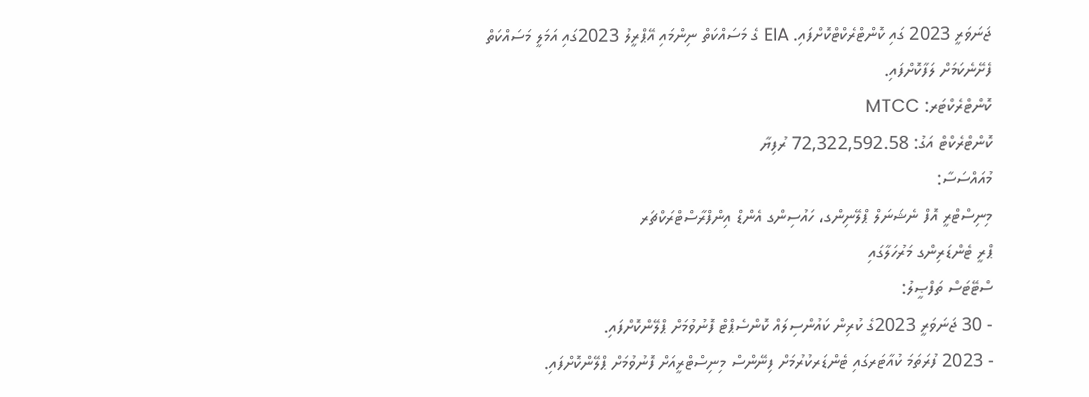ޖަނަވަރީ 2023 ގައި ކޮންޓްރެކްޓްކޮށްފައި. EIA ގެ މަސައްކަތް ނިންމައި އޭޕްރީލު 2023ގައި އަމަލީ މަސައްކަތް ފެށޭނެކަމަށް ލަފާކޮށްފައި.
ކޮންޓްރެކްޓަރ: MTCC
ކޮންޓްރެކްޓް އަގު: 72,322,592.58 ރުފިޔާ
މުއައްސަސާ:
މިނިސްޓްރީ އޮފް ނެޝަނަލް ޕްލޭނިންގ، ހައުސިންގ އެންޑް އިންފްރާސްޓްރަކްޗަރ
ޕްރީ ޓެންޑަރިންގ މަރުހަލާގައި
ސްޓޭޓަސް ތަފްޞީލު:
- 30 ޖަނަވަރީ 2023ގެ ކުރިން ކައުންސިލައް ކޮންސެޕްޓް ފޮނުވުމަށް ޕްލޭންކޮށްފައި.
- 2023 ފުރަތަމަ ކުއާޓަރގައި ޓެންޑަރކުރުމަށް ފިނޭންސް މިނިސްޓްރީއަށް ފޮނުވުމަށް ޕްލޭންކޮށްފައި.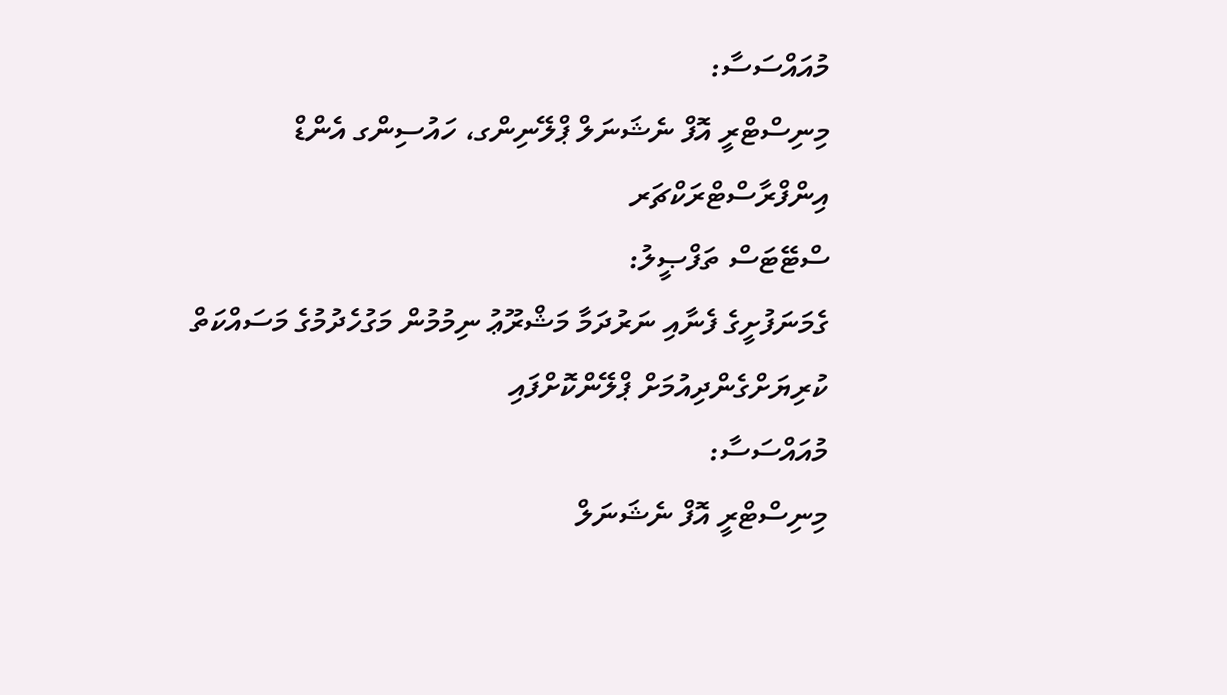މުއައްސަސާ:
މިނިސްޓްރީ އޮފް ނެޝަނަލް ޕްލޭނިންގ، ހައުސިންގ އެންޑް އިންފްރާސްޓްރަކްޗަރ
ސްޓޭޓަސް ތަފްޞީލު:
ގެމަނަފުށީގެ ފެނާއި ނަރުދަމާ މަޝްރޫޢު ނިމުމުން މަގުހެދުމުގެ މަސައްކަތް ކުރިޔަށްގެންދިއުމަށް ޕްލޭންކޮށްފައި
މުއައްސަސާ:
މިނިސްޓްރީ އޮފް ނެޝަނަލް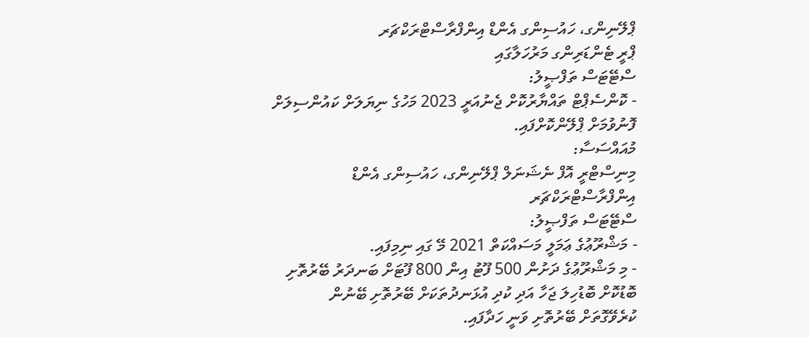ޕްލޭނިންގ، ހައުސިންގ އެންޑް އިންފްރާސްޓްރަކްޗަރ
ޕްރީ ޓެންޑަރިންގ މަރުހަލާގައި
ސްޓޭޓަސް ތަފްޞީލު:
- ކޮންސެޕްޓް ތައްޔާރުކޮށް ޖެނުއަރީ 2023 މަހުގެ ނިޔަލަށް ކައުންސިލަށް ފޮނުވުމަށް ޕްލޭންކޮށްފައި.
މުއައްސަސާ:
މިނިސްޓްރީ އޮފް ނެޝަނަލް ޕްލޭނިންގ، ހައުސިންގ އެންޑް އިންފްރާސްޓްރަކްޗަރ
ސްޓޭޓަސް ތަފްޞީލު:
- މަޝްރޫޢުގެ ޢަމަލީ މަސައްކަތް 2021 މޭ ގައި ނިމިފައި.
- މި މަޝްރޫޢުގެ ދަށުން 500 ފޫޓު އިން 800 ފޫޓަށް ބަނދަރު ބޭރުތޮށި ބޮޑުކޮށް ބޮޑުހިލަ ޖަހާ އަދި ކުދި އުޅަނދުތަކަށް ބޭރުތޮށި ބޭނުން ކުރެވޭގޮތަށް ބޭރުތޮށި ވަނީ ހަދާފައި.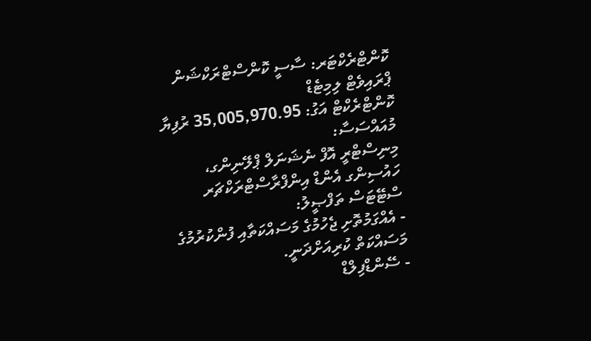ކޮންޓްރެކްޓަރ: ސާސީ ކޮންސްޓްރަކްޝަން ޕްރައިވެޓް ލިމިޓެޑް
ކޮންޓްރެކްޓް އަގު: 35,005,970.95 ރުފިޔާ
މުއައްސަސާ:
މިނިސްޓްރީ އޮފް ނެޝަނަލް ޕްލޭނިންގ، ހައުސިންގ އެންޑް އިންފްރާސްޓްރަކްޗަރ
ސްޓޭޓަސް ތަފްޞީލު:
- އެއްގަމުތޮށި ޖެހުމުގެ މަސައްކަތާއި ފުންކުރުމުގެ މަސައްކަތް ކުރިއަށްދަނީ.
- ސޭންޑްފިލްޑް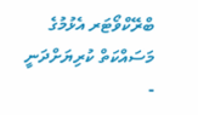ބްރޭކްވޯޓަރ އެޅުމުގެ މަސައްކަތް ކުރިޔަށްދަނީ
-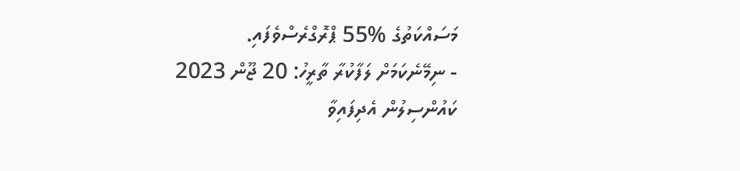މަސައްކަތުގެ %55 ޕްރޮގްރެސްވެފައި.
- ނިމޭނެކަމަށް ލަފާކުރާ ތާރީހު: 20 ޖޫން 2023
ކައުންސިލުން އެދިފައިވާ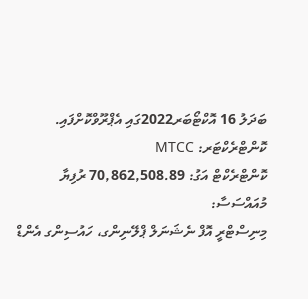ބަދަލު 16 އޮކްޓޯބަރ2022ގައި އެޕްރޫވްކޮށްފައި.
ކޮންޓްރެކްޓަރ: MTCC
ކޮންޓްރެކްޓް އަގު: 70,862,508.89 ރުފިޔާ
މުއައްސަސާ:
މިނިސްޓްރީ އޮފް ނެޝަނަލް ޕްލޭނިންގ، ހައުސިންގ އެންޑް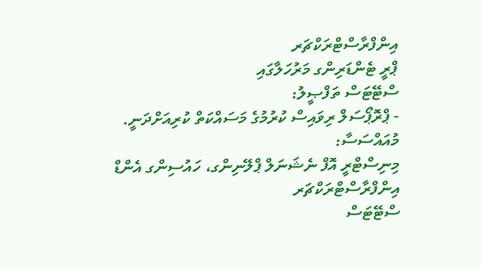އިންފްރާސްޓްރަކްޗަރ
ޕްރީ ޓެންޑަރިންގ މަރުހަލާގައި
ސްޓޭޓަސް ތަފްޞީލު:
- ޕްރޮޕޯސަލް ރިވައިސް ކުރުމުގެ މަސައްކަތް ކުރިއަށްދަނީ.
މުއައްސަސާ:
މިނިސްޓްރީ އޮފް ނެޝަނަލް ޕްލޭނިންގ، ހައުސިންގ އެންޑް އިންފްރާސްޓްރަކްޗަރ
ސްޓޭޓަސް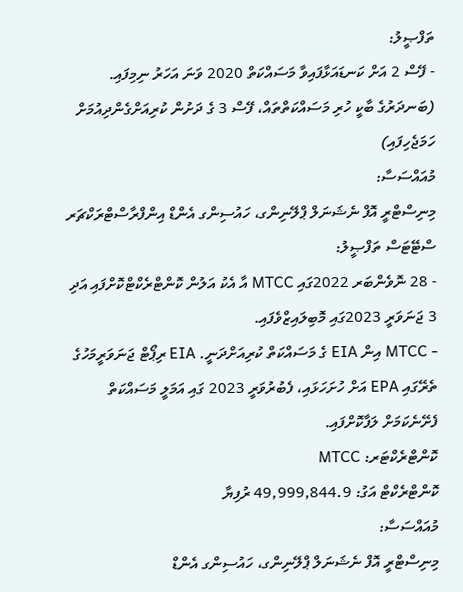ތަފްޞީލު:
- ފޭސް 2 އަށް ކަނޑައަޅާފައިވާ މަސައްކަތް 2020 ވަނަ އަހަރު ނިމިފައި.
(ބަނދަރުގެ ބާކީ ހުރި މަސައްކަތްތައް، ފޭސް 3 ގެ ދަށުން ކުރިއަށްގެންދިއުމަށް ހަމަޖެހިފައި)
މުއައްސަސާ:
މިނިސްޓްރީ އޮފް ނެޝަނަލް ޕްލޭނިންގ، ހައުސިންގ އެންޑް އިންފްރާސްޓްރަކްޗަރ
ސްޓޭޓަސް ތަފްޞީލު:
- 28 ނޮވެންބަރ 2022ގައި MTCC އާ އެކު އަލުން ކޮންޓްރެކްޓްކޮށްފައި އަދި 3 ޖަނަވަރީ 2023ގައި މޮބިލައިޒްވެފައި.
- MTCC އިން EIA ގެ މަސައްކަތް ކުރިއަށްދަނީ. EIA ރިޕޯޓް ޖަނަވަރީމަހުގެ ތެރޭގައި EPA އަށް ހުށަހަޅައި، ފެބުރުވަރީ 2023 ގައި އަމަލީ މަސައްކަތް ފެށޭނެކަމަށް ލަފާކޮށްފައި.
ކޮންޓްރެކްޓަރ: MTCC
ކޮންޓްރެކްޓް އަގު: 49,999,844.9 ރުފިޔާ
މުއައްސަސާ:
މިނިސްޓްރީ އޮފް ނެޝަނަލް ޕްލޭނިންގ، ހައުސިންގ އެންޑް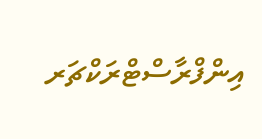އިންފްރާސްޓްރަކްޗަރ